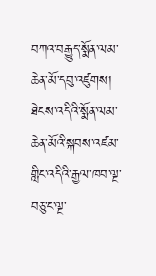བཀའ་བརྒྱུད་སྨོན་ལམ་ཆེན་མོ་དབུ་འཛུགས།
ཐེངས་འདིའི་སྨོན་ལམ་ཆེན་མོའི་སྐབས་འཛམ་གླིང་འདིའི་རྒྱལ་ཁབ་ལྔ་བཅུ་ང་ལྔ་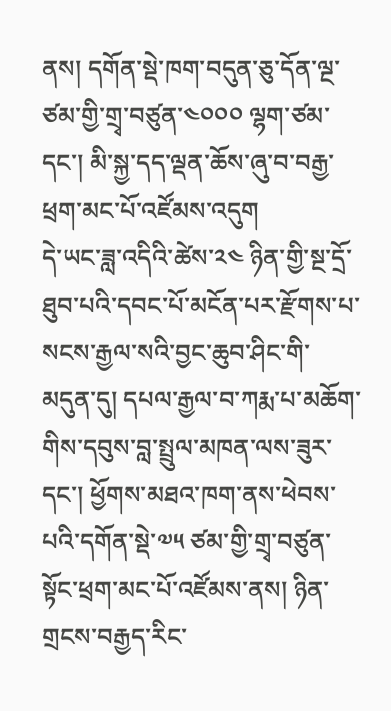ནས། དགོན་སྡེ་ཁག་བདུན་ཅུ་དོན་ལྔ་ཙམ་གྱི་གྲྭ་བཙུན་༤༠༠༠ ལྷག་ཙམ་དང་། མི་སྐྱ་དད་ལྡན་ཆོས་ཞུ་བ་བརྒྱ་ཕྲག་མང་པོ་འཛོམས་འདུག
དེ་ཡང་ཟླ་འདིའི་ཚེས་༢༤ ཉིན་གྱི་སྔ་དྲོ་ཐུབ་པའི་དབང་པོ་མངོན་པར་རྫོགས་པ་སངས་རྒྱལ་སའི་བྱང་ཆུབ་ཤིང་གི་མདུན་དུ། དཔལ་རྒྱལ་བ་ཀརྨ་པ་མཆོག་གིས་དབུས་བླ་སྤྲུལ་མཁན་ལས་ཟུར་དང་། ཕྱོགས་མཐའ་ཁག་ནས་ཕེབས་པའི་དགོན་སྡེ་༧༥ ཙམ་གྱི་གྲྭ་བཙུན་སྟོང་ཕྲག་མང་པོ་འཛོམས་ནས། ཉིན་གྲངས་བརྒྱད་རིང་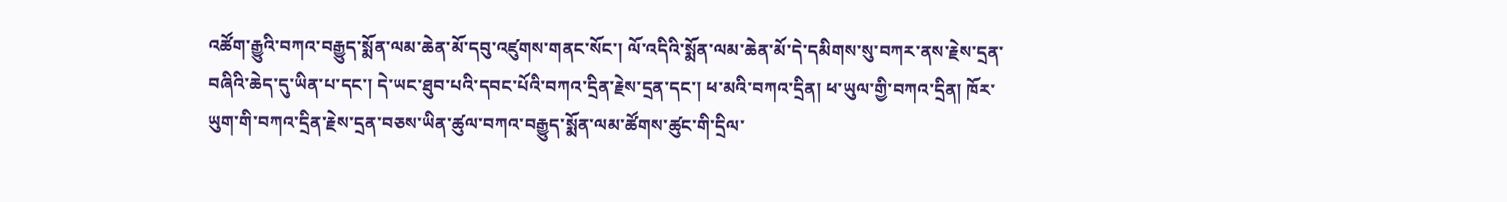འཚོག་རྒྱུའི་བཀའ་བརྒྱུད་སྨོན་ལམ་ཆེན་མོ་དབུ་འཛུགས་གནང་སོང་། ལོ་འདིའི་སྨོན་ལམ་ཆེན་མོ་དེ་དམིགས་སུ་བཀར་ནས་རྗེས་དྲན་བཞིའི་ཆེད་དུ་ཡིན་པ་དང་། དེ་ཡང་ཐུབ་པའི་དབང་པོའི་བཀའ་དྲིན་རྗེས་དྲན་དང་། ཕ་མའི་བཀའ་དྲིན། ཕ་ཡུལ་གྱི་བཀའ་དྲིན། ཁོར་ཡུག་གི་བཀའ་དྲིན་རྗེས་དྲན་བཅས་ཡིན་ཚུལ་བཀའ་བརྒྱུད་སྨོན་ལམ་ཚོགས་ཚུང་གི་དྲིལ་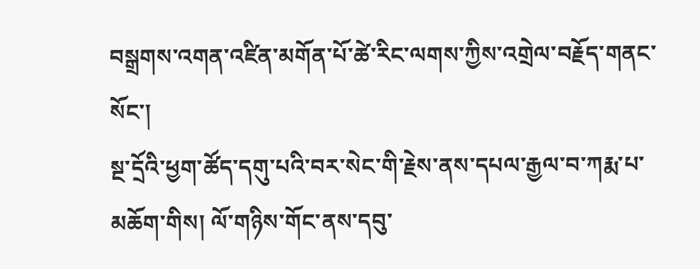བསྒྲགས་འགན་འཛིན་མགོན་པོ་ཚེ་རིང་ལགས་ཀྱིས་འགྲེལ་བརྗོད་གནང་སོང་།
སྔ་དྲོའི་ཕྱག་ཚོད་དགུ་པའི་བར་སེང་གི་རྗེས་ནས་དཔལ་རྒྱལ་བ་ཀརྨ་པ་མཆོག་གིས། ལོ་གཉིས་གོང་ནས་དབུ་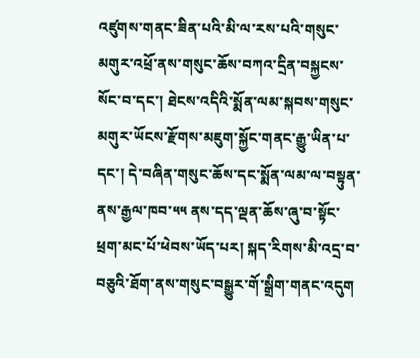འཛུགས་གནང་ཟིན་པའི་མི་ལ་རས་པའི་གསུང་མགུར་འཕྲོ་ནས་གསུང་ཆོས་བཀའ་དྲིན་བསྐྱངས་སོང་བ་དང་། ཐེངས་འདིའི་སྨོན་ལམ་སྐབས་གསུང་མགུར་ཡོངས་རྫོགས་མཇུག་སྐྱོང་གནང་རྒྱུ་ཡིན་པ་དང་། དེ་བཞིན་གསུང་ཆོས་དང་སྨོན་ལམ་ལ་བསྟུན་ནས་རྒྱལ་ཁབ་༥༥ ནས་དད་ལྡན་ཆོས་ཞུ་བ་སྟོང་ཕྲག་མང་པོ་ཕེབས་ཡོད་པར། སྐད་རིགས་མི་འདྲ་བ་བཅུའི་ཐོག་ནས་གསུང་བསྒྱུར་གོ་སྒྲིག་གནང་འདུག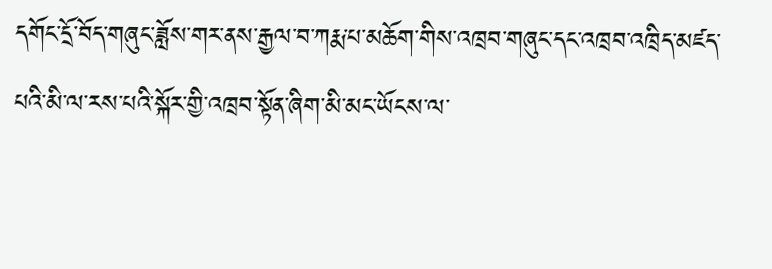དགོང་དྲོ་བོད་གཞུང་ཟློས་གར་ནས་རྒྱལ་བ་ཀརྨ་པ་མཆོག་གིས་འཁྲབ་གཞུང་དང་འཁྲབ་འཁྲིད་མཛད་པའི་མི་ལ་རས་པའི་སྐོར་གྱི་འཁྲབ་སྟོན་ཞིག་མི་མང་ཡོངས་ལ་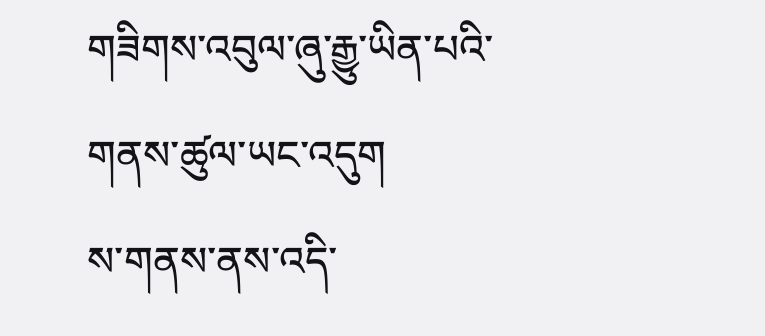གཟིགས་འབུལ་ཞུ་རྒྱུ་ཡིན་པའི་གནས་ཚུལ་ཡང་འདུག
ས་གནས་ནས་འདི་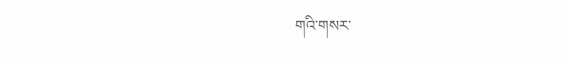གའི་གསར་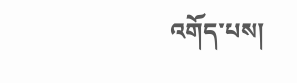འགོད་པས།